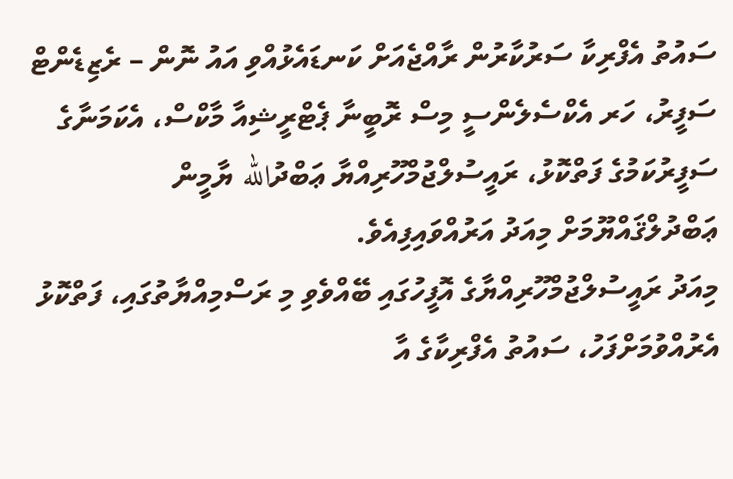ސައުތު އެފްރިކާ ސަރުކާރުން ރާއްޖެއަށް ކަނޑައެޅުއްވި އައު ނޮން – ރެޒިޑެންޓް ސަފީރު، ހަރ އެކްސެލެންސީ މިސް ރޮބީނާ ޕެޓްރީޝިއާ މާކްސް، އެކަމަނާގެ ސަފީރުކަމުގެ ފަތްކޮޅު، ރައީސުލްޖުމްހޫރިއްޔާ ޢަބްދުالله ޔާމީން ޢަބްދުލްޤައްޔޫމަށް މިއަދު އަރުއްވައިފިއެވެ.
މިއަދު ރައީސުލްޖުމްހޫރިއްޔާގެ އޮފީހުގައި ބޭއްވެވި މި ރަސްމިއްޔާތުގައި، ފަތްކޮޅު އެރުއްވުމަށްފަހު، ސައުތު އެފްރިކާގެ އާ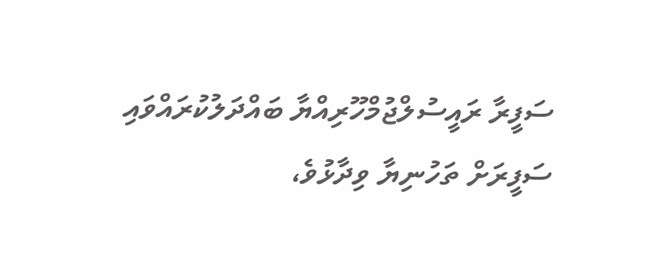ސަފީރާ ރައީސުލްޖުމްހޫރިއްޔާ ބައްދަލުކުރައްވައި ސަފީރަށް ތަހުނިޔާ ވިދާޅުވެ،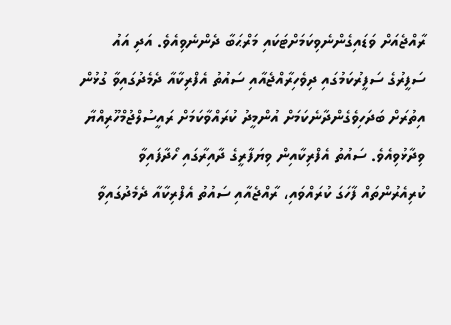ރާއްޖެއަށް ވަޑައިގެންނެވިކަމަށްޓަކައި މަރްޙަބާ ދެންނެވިއެވެ. އަދި އައު ސަފީރުގެ ސަފީރުކަމުގައި ދިވެހިރާއްޖެއާއި ސައުތު އެފްރިކާއާ ދެމެދުގައިވާ ގުޅުން އިތުރަށް ބަދަހިވެގެންދާނެކަމަށް އުންމީދު ކުރައްވާކަމަށް ރައީސުލްޖުމްހޫރިއްޔާ ވިދާޅުވިއެވެ. ސައުތު އެފްރިކާއިން ވިޔަފާރީގެ ދާއިރާގައި ހޯދާފައިވާ ކުރިއެރުންތައް ފާހަގަ ކުރައްވައި، ރާއްޖެއާއި ސައުތު އެފްރިކާއާ ދެމެދުގައިވާ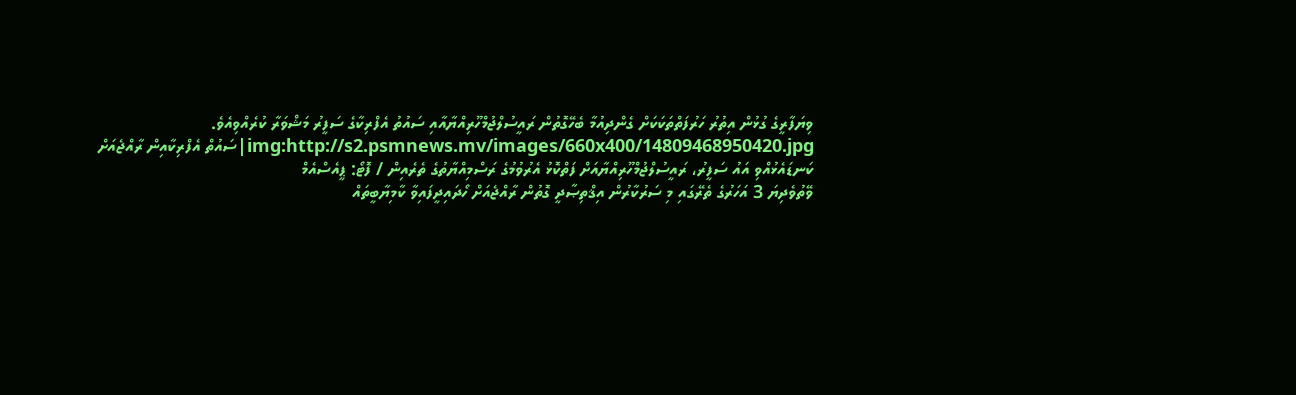ވިޔަފާރީގެ ގުޅުން އިތުރު ހަރުފަތްތަކަކަށް ގެންދިއުމާ ބެހޭގޮތުން ރައީސުލްޖުމްހޫރިއްޔާއާއި ސައުތު އެފްރިކާގެ ސަފީރު މަޝްވަރާ ކުރެއްވިއެވެ.
img:http://s2.psmnews.mv/images/660x400/14809468950420.jpg|ސައުތް އެފްރިކާއިން ރާއްޖެއަށް ކަނޑައެޅުއްވި އައު ސަފީރު، ރައީސުލްޖުމްހޫރިއްޔާއަށް ފަތްކޮޅު އެރުވުމުގެ ރަސްމިއްޔާތުގެ ތެރެއިން / ފޮޓޯ: ޕީއެސްއެމް
ވޭތުވެދިޔަ 3 އަހަރުގެ ތެރޭގައި މި ސަރުކާރުން އިޤްތިޞާދީ ގޮތުން ރާއްޖެއަށް ހޯދައިދީފައިވާ ކާމިޔާބީތައް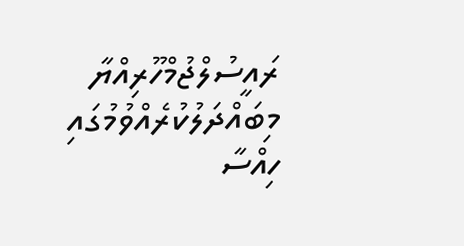ރައީސުލްޖުމްހޫރިއްޔާ މިބައްދަލުކުރެއްވުމުގައި ހިއްސާ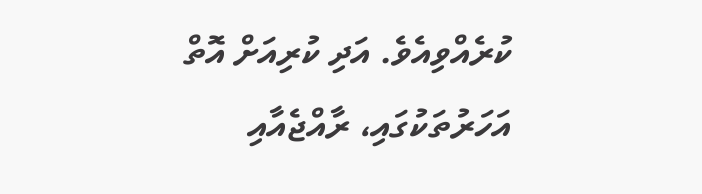ކުރެއްވިއެވެ. އަދި ކުރިއަށް އޮތް އަހަރުތަކުގައި، ރާއްޖެއާއި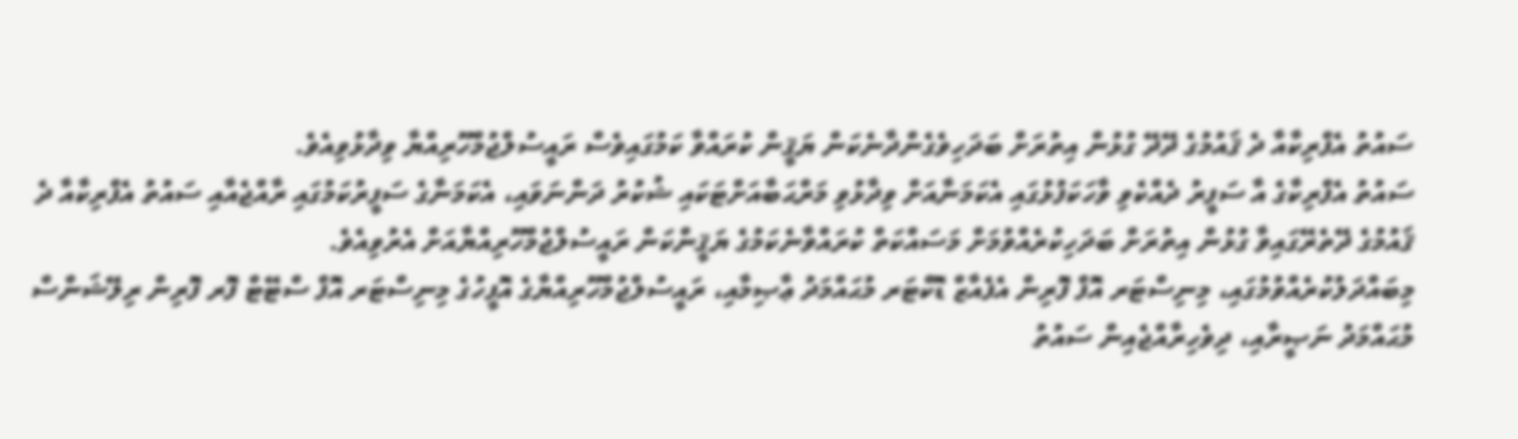ސައުތު އެފްރިކާއާ ދެ ޤައުމުގެ ދޭދޭ ގުޅުން އިތުރަށް ބަދަހިވެގެންދާނެކަން ޔަޤީން ކުރައްވާ ކަމުގައިވެސް ރައީސުލްޖުމްހޫރިއްޔާ ވިދާޅުވިއެވެ.
ސައުތު އެފްރިކާގެ އާ ސަފީރު ދެއްކެވި ވާހަކަފުޅުގައި އެކަމަނާއަށް ވިދާޅުވި މަރްޙަބާއަށްޓަކައި ޝުކުރު ދަންނަވައި، އެކަމަނާގެ ސަފީރުކަމުގައި ރާއްޖެއާއި ސައުތު އެފްރިކާއާ ދެ ޤައުމުގެ ދޭތެރޭގައިވާ ގުޅުން އިތުރަށް ބަދަހިކުރެއްވުމަށް މަސައްކަތް ކުރައްވާނެކަމުގެ ޔަޤީންކަން ރައީސުލްޖުމްހޫރިއްޔާއަށް އެރުވިއެވެ.
މިބައްދަލުކުރެއްވުމުގައި، މިނިސްޓަރ އޮފް ފޮރިން އެފެއާޒް ޑޮކްޓަރ މުޙައްމަދު ޢާޞިމާއި، ރައީސުލްޖުމްހޫރިއްޔާގެ އޮފީހުގެ މިނިސްޓަރ އޮފް ސްޓޭޓް ފޮރ ފޮރިން ރިލޭޝަންސް މުޙައްމަދު ނަޞީރާއި، ދިވެހިރާއްޖެއިން ސައުތު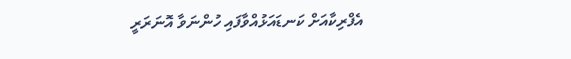އެފްރިކާއަށް ކަނޑައަޅުއްވާފައި ހުންނަވާ އޮނަރަރީ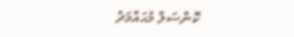ކޮންސަލް މުޙައްމަދު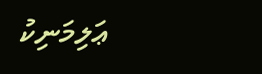ޢަލިމަނިކު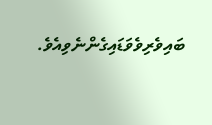ބައިވެރިވެވަޑައިގެންނެވިއެވެ.